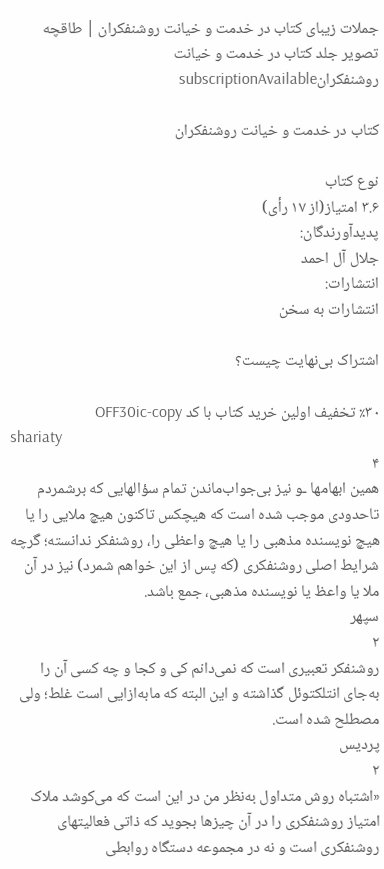جملات زیبای کتاب در خدمت و خیانت روشنفکران | طاقچه
تصویر جلد کتاب در خدمت و خیانت روشنفکرانsubscriptionAvailable

کتاب در خدمت و خیانت روشنفکران

نوع کتاب
۳.۶ امتیاز(از ۱۷ رأی)
پدیدآورندگان:
جلال آل احمد
انتشارات:
انتشارات به سخن

اشتراک بی‌نهایت چیست؟

٪۳۰ تخفیف اولین خرید کتاب با کد OFF30ic-copy
shariaty
۴
همین ابهامها ـو نیز بی‌جواب‌ماندن تمام سؤالهایی که برشمردم تاحدودی موجب شده است که هیچکس تاکنون هیچ ملایی را یا هیچ نویسنده مذهبی را یا هیچ واعظی را، روشنفکر ندانسته؛ گرچه شرایط اصلی روشنفکری (که پس از این خواهم شمرد) نیز در آن ملا یا واعظ یا نویسنده مذهبی، جمع باشد.
سپهر
۲
روشنفکر تعبیری است که نمی‌دانم کی و کجا و چه کسی آن را به‌جای انتلکتوئل گذاشته و این البته که مابه‌ازایی است غلط؛ ولی مصطلح شده است.
پردیس
۲
«اشتباه روش متداول به‌نظر من در این است که می‌کوشد ملاک امتیاز روشنفکری را در آن چیزها بجوید که ذاتی فعالیتهای روشنفکری است و نه در مجموعه دستگاه روابطی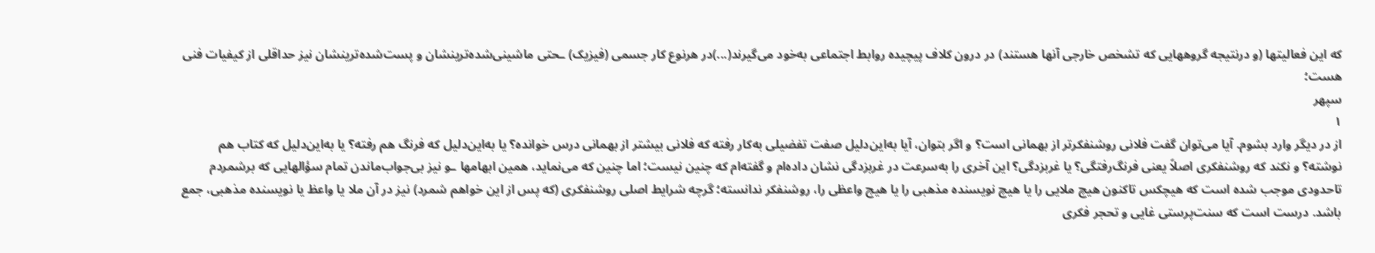که این فعالیتها (و درنتیجه گروههایی که تشخص خارجی آنها هستند) در درون کلاف پیچیده روابط اجتماعی به‌خود می‌گیرند(...)در هرنوع کار جسمی (فیزیک) ـحتی ماشینی‌شده‌ترینشان و پست‌شده‌ترینشان نیز حداقلی از کیفیات فنی هست؛
سپهر
۱
از در دیگر وارد بشوم. آیا می‌توان گفت فلانی روشنفکرتر از بهمانی است؟ و اگر بتوان، آیا به‌این‌دلیل صفت تفضیلی به‌کار رفته که فلانی بیشتر از بهمانی درس خوانده؟ یا به‌این‌دلیل که فرنگ هم رفته؟ یا به‌این‌دلیل که کتاب هم نوشته؟ و نکند که روشنفکری اصلاً یعنی فرنگ‌رفتگی؟ یا غربزدگی؟ این آخری را به‌سرعت در غربزدگی نشان داده‌ام و گفته‌ام که چنین نیست؛ اما چنین که می‌نماید، همین ابهامها ـو نیز بی‌جواب‌ماندن تمام سؤالهایی که برشمردم تاحدودی موجب شده است که هیچکس تاکنون هیچ ملایی را یا هیچ نویسنده مذهبی را یا هیچ واعظی را، روشنفکر ندانسته؛ گرچه شرایط اصلی روشنفکری (که پس از این خواهم شمرد) نیز در آن ملا یا واعظ یا نویسنده مذهبی، جمع باشد. درست است که سنت‌پرستی غایی و تحجر فکری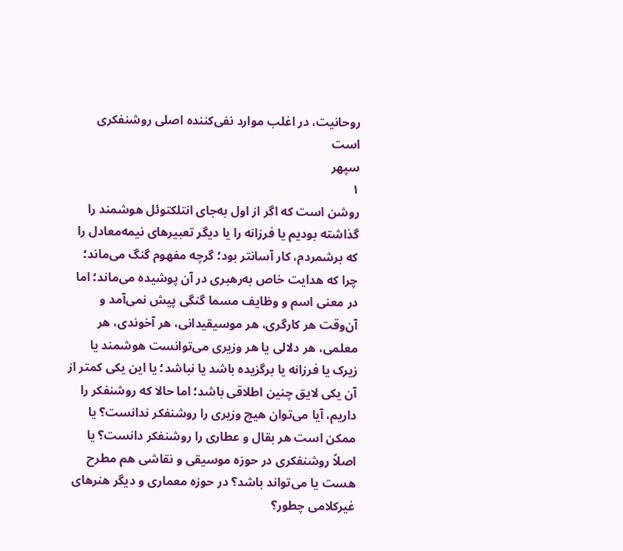روحانیت، در اغلب موارد نفی‌کننده اصلی روشنفکری است
سپهر
۱
روشن است که اگر از اول به‌جای انتلکتوئل هوشمند را گذاشته بودیم یا فرزانه را یا دیگر تعبیرهای نیمه‌معادل را که برشمردم، کار آسانتر بود؛ گرچه مفهوم گنگ می‌ماند؛ چرا که هدایت خاص به‌رهبری در آن پوشیده می‌ماند؛ اما در معنی اسم و وظایف مسما گنگی پیش نمی‌آمد و آن‌وقت هر کارگری، هر موسیقیدانی، هر آخوندی، هر معلمی، هر دلالی یا هر وزیری می‌توانست هوشمند یا زیرک یا فرزانه یا برگزیده باشد یا نباشد؛ یا این یکی کمتر از آن یکی لایق چنین اطلاقی باشد؛ اما حالا که روشنفکر را داریم، آیا می‌توان هیچ وزیری را روشنفکر ندانست؟ یا ممکن است هر بقال و عطاری را روشنفکر دانست؟ یا اصلاً روشنفکری در حوزه موسیقی و نقاشی هم مطرح هست یا می‌تواند باشد؟ در حوزه معماری و دیگر هنرهای غیرکلامی چطور؟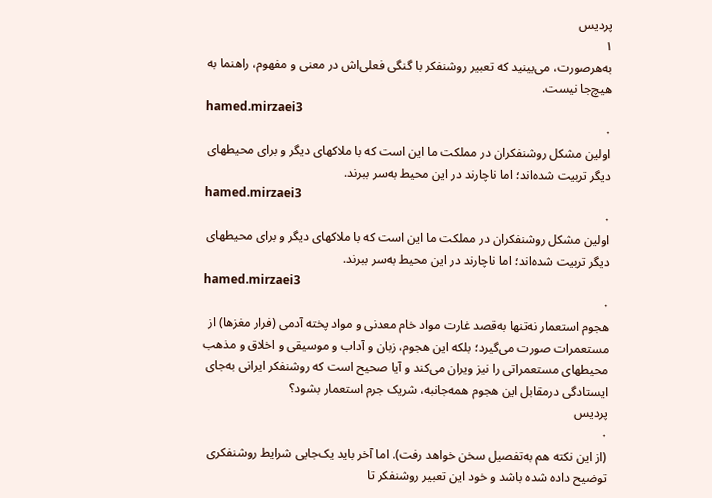پردیس
۱
به‌هرصورت، می‌بینید که تعبیر روشنفکر با گنگی فعلی‌اش در معنی و مفهوم، راهنما به هیچ‌جا نیست.
hamed.mirzaei3
۰
اولین مشکل روشنفکران در مملکت ما این است که با ملاکهای دیگر و برای محیطهای دیگر تربیت شده‌اند؛ اما ناچارند در این محیط به‌سر ببرند.
hamed.mirzaei3
۰
اولین مشکل روشنفکران در مملکت ما این است که با ملاکهای دیگر و برای محیطهای دیگر تربیت شده‌اند؛ اما ناچارند در این محیط به‌سر ببرند.
hamed.mirzaei3
۰
هجوم استعمار نه‌تنها به‌قصد غارت مواد خام معدنی و مواد پخته آدمی (فرار مغزها) از مستعمرات صورت می‌گیرد؛ بلکه این هجوم، زبان و آداب و موسیقی و اخلاق و مذهب محیطهای مستعمراتی را نیز ویران می‌کند و آیا صحیح است که روشنفکر ایرانی به‌جای ایستادگی درمقابل این هجوم همه‌جانبه، شریک جرم استعمار بشود؟
پردیس
۰
(از این نکته هم به‌تفصیل سخن خواهد رفت). اما آخر باید یک‌جایی شرایط روشنفکری توضیح داده شده باشد و خود این تعبیر روشنفکر تا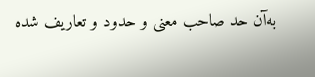به‌آن حد صاحب معنی و حدود و تعاریف شده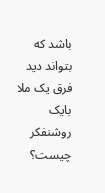باشد که بتواند دید فرق یک ملا بایک روشنفکر چیست؟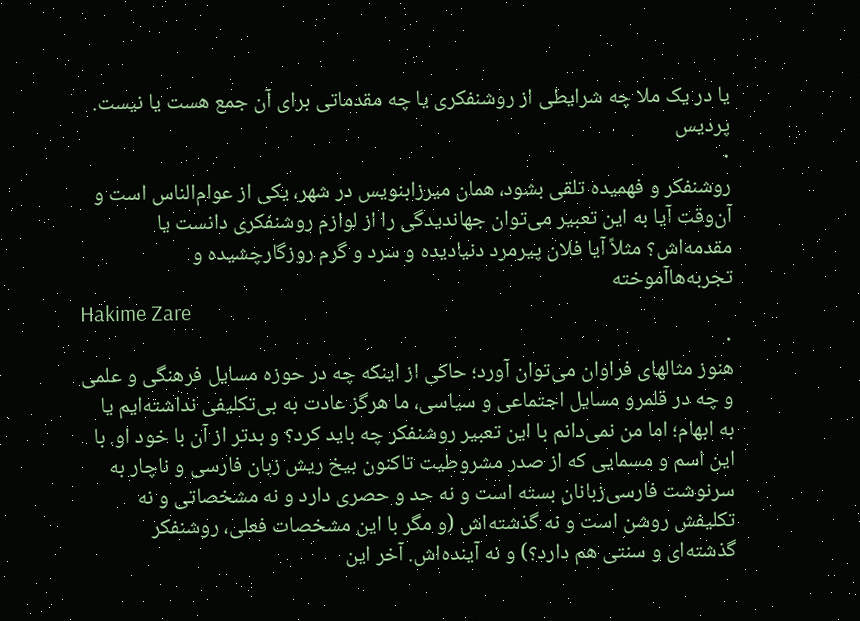یا در یک ملا چه شرایطی از روشنفکری یا چه مقدماتی برای آن جمع هست یا نیست.
پردیس
۰
روشنفکر و فهمیده تلقی بشود، همان میرزابنویس در شهر، یکی از عوام‌الناس است و آن‌وقت آیا به این تعبیر می‌توان جهاندیدگی را از لوازم روشنفکری دانست یا مقدمه‌اش؟ مثلاً آیا فلان پیرمرد دنیادیده و سرد و گرم روزگارچشیده و تجربه‌هاآموخته
Hakime Zare
۰
هنوز مثالهای فراوان می‌توان آورد؛ حاکی از اینکه چه در حوزه مسایل فرهنگی و علمی و چه در قلمرو مسایل اجتماعی و سیاسی، ما هرگز عادت به بی‌تکلیفی نداشته‌ایم یا به ابهام؛ اما من نمی‌دانم با این تعبیر روشنفکر چه باید کرد؟ و بدتر از آن با خود او. با این اسم و مسمایی که از صدر مشروطیت تاکنون بیخ ریش زبان فارسی و ناچار به سرنوشت فارسی‌زبانان بسته است و نه حد و حصری دارد و نه مشخصاتی و نه تکلیفش روشن است و نه گذشته‌اش (و مگر با این مشخصات فعلی، روشنفکر گذشته‌ای و سنتی هم دارد؟) و نه آینده‌اش. آخر این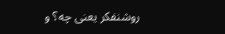روشنفکر یعنی چه؟ و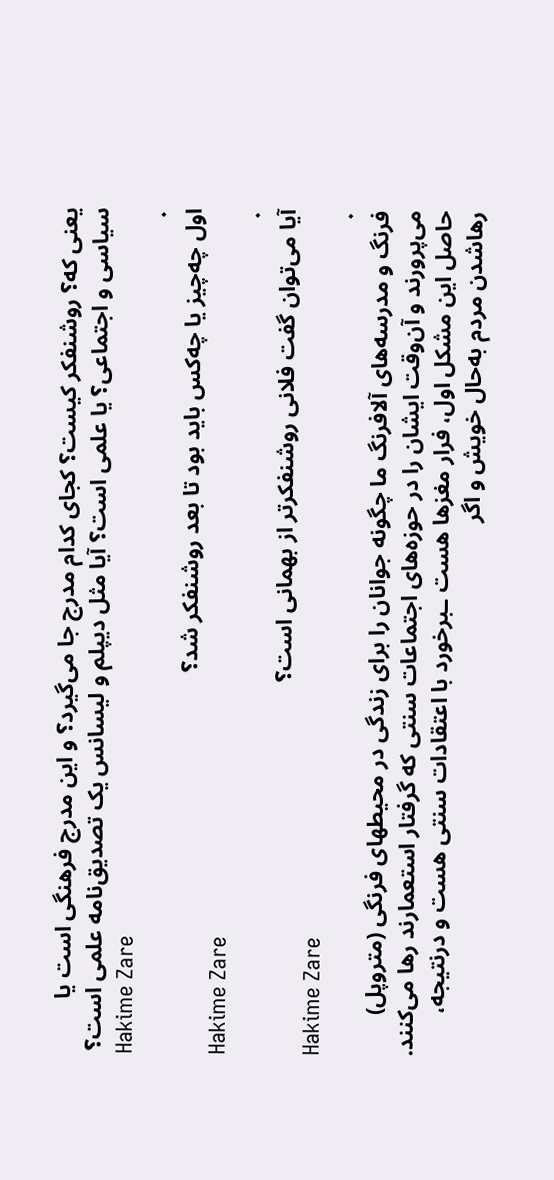یعنی که؟ روشنفکر کیست؟ کجای کدام مدرج جا می‌گیرد؟ و این مدرج فرهنگی است یا سیاسی و اجتماعی؟ یا علمی است؟ آیا مثل دیپلم و لیسانس یک تصدیق‌نامه علمی است؟
Hakime Zare
۰
اول چه‌چیز یا چه‌کس باید بود تا بعد روشنفکر شد؟
Hakime Zare
۰
آیا می‌توان گفت فلانی روشنفکرتر از بهمانی است؟
Hakime Zare
۰
فرنگ و مدرسه‌های آلافرنگ ما چگونه جوانان را برای زندگی در محیطهای فرنگی (متروپل) می‌پرورند و آن‌وقت ایشان را در حوزه‌های اجتماعات سنتی که گرفتار استعمارند رها می‌کنند. حاصل این مشکل اول، فرار مغزها هست ـبرخورد با اعتقادات سنتی هست و درنتیجه، رهاشدن مردم به‌حال خویش و اگر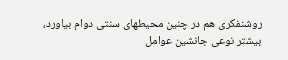روشنفکری هم در چنین محیطهای سنتی دوام بیاورد، بیشتر نوعی جانشین عوامل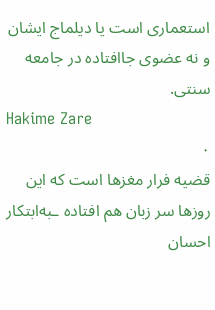استعماری است یا دیلماج ایشان و نه عضوی جاافتاده در جامعه سنتی.
Hakime Zare
۰
قضیه فرار مغزها است که این روزها سر زبان هم افتاده ـبه‌ابتکار احسان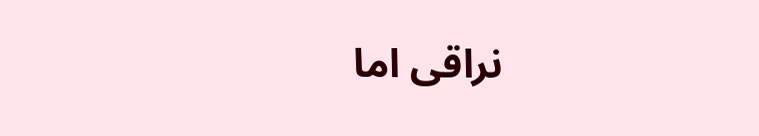نراقی اما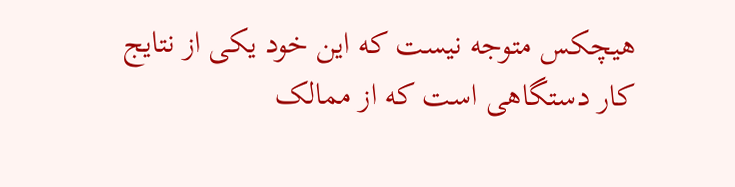هیچکس متوجه نیست که این خود یکی از نتایج کار دستگاهی است که از ممالک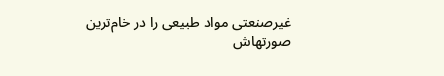غیرصنعتی مواد طبیعی را در خام‌ترین صورتهاش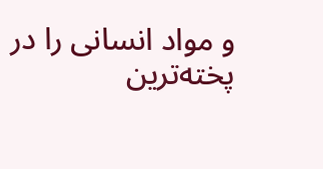و مواد انسانی را در پخته‌ترین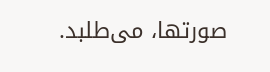صورتها، می‌طلبد.